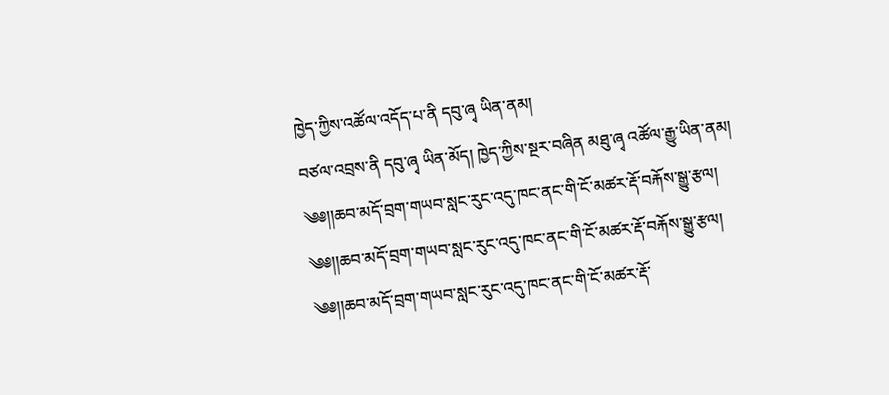ཁྱེད་ཀྱིས་འཚོལ་འདོད་པ་ནི དབུ་ཞྭ ཡིན་ནམ།
བཙལ་འབྲས་ནི དབུ་ཞྭ ཡིན་མོད། ཁྱེད་ཀྱིས་སྔར་བཞིན མཐུ་ཞྭ འཚོལ་རྒྱུ་ཡིན་ནམ།
༄༅།།ཆབ་མདོ་བྲག་གཡབ་སླང་རུང་འདུ་ཁང་ནང་གི་ངོ་མཚར་རྡོ་བརྐོས་སྒྱུ་རྩལ།
༄༅།།ཆབ་མདོ་བྲག་གཡབ་སླང་རུང་འདུ་ཁང་ནང་གི་ངོ་མཚར་རྡོ་བརྐོས་སྒྱུ་རྩལ།
༄༅།།ཆབ་མདོ་བྲག་གཡབ་སླང་རུང་འདུ་ཁང་ནང་གི་ངོ་མཚར་རྡོ་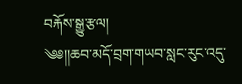བརྐོས་སྒྱུ་རྩལ།
༄༅།།ཆབ་མདོ་བྲག་གཡབ་སླང་རུང་འདུ་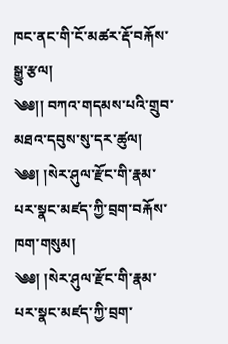ཁང་ནང་གི་ངོ་མཚར་རྡོ་བརྐོས་སྒྱུ་རྩལ།
༄༅།། བཀའ་གདམས་པའི་གྲུབ་མཐའ་དབུས་སུ་དར་ཚུལ།
༄༅། །སེར་ཤུལ་རྫོང་གི་རྣམ་པར་སྣང་མཛད་ཀྱི་བྲག་བརྐོས་ཁག་གསུམ།
༄༅། །སེར་ཤུལ་རྫོང་གི་རྣམ་པར་སྣང་མཛད་ཀྱི་བྲག་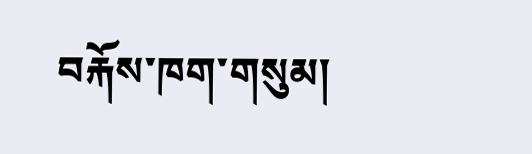བརྐོས་ཁག་གསུམ།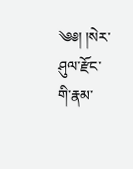༄༅། །སེར་ཤུལ་རྫོང་གི་རྣམ་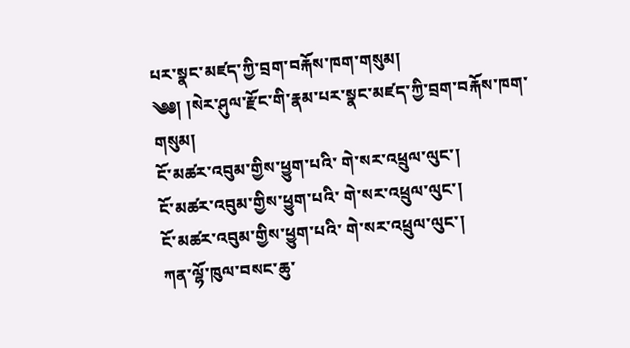པར་སྣང་མཛད་ཀྱི་བྲག་བརྐོས་ཁག་གསུམ།
༄༅། །སེར་ཤུལ་རྫོང་གི་རྣམ་པར་སྣང་མཛད་ཀྱི་བྲག་བརྐོས་ཁག་གསུམ།
ངོ་མཚར་འབུམ་གྱིས་ཕྱུག་པའི་ གེ་སར་འཕྲུལ་ལུང་།
ངོ་མཚར་འབུམ་གྱིས་ཕྱུག་པའི་ གེ་སར་འཕྲུལ་ལུང་།
ངོ་མཚར་འབུམ་གྱིས་ཕྱུག་པའི་ གེ་སར་འཕྲུལ་ལུང་།
ཀན་ལྷོ་ཁུལ་བསང་ཆུ་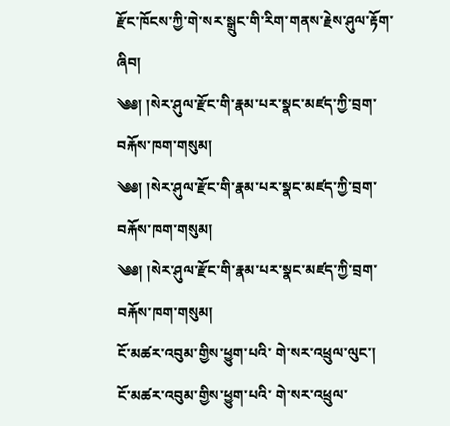རྫོང་ཁོངས་ཀྱི་གེ་སར་སྒྲུང་གི་རིག་གནས་རྗེས་ཤུལ་རྟོག་ཞིབ།
༄༅། །སེར་ཤུལ་རྫོང་གི་རྣམ་པར་སྣང་མཛད་ཀྱི་བྲག་བརྐོས་ཁག་གསུམ།
༄༅། །སེར་ཤུལ་རྫོང་གི་རྣམ་པར་སྣང་མཛད་ཀྱི་བྲག་བརྐོས་ཁག་གསུམ།
༄༅། །སེར་ཤུལ་རྫོང་གི་རྣམ་པར་སྣང་མཛད་ཀྱི་བྲག་བརྐོས་ཁག་གསུམ།
ངོ་མཚར་འབུམ་གྱིས་ཕྱུག་པའི་ གེ་སར་འཕྲུལ་ལུང་།
ངོ་མཚར་འབུམ་གྱིས་ཕྱུག་པའི་ གེ་སར་འཕྲུལ་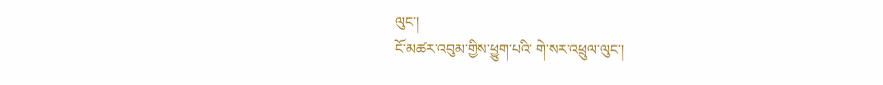ལུང་།
ངོ་མཚར་འབུམ་གྱིས་ཕྱུག་པའི་ གེ་སར་འཕྲུལ་ལུང་།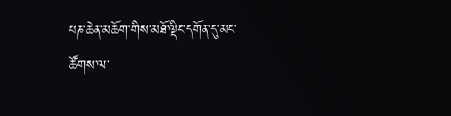པཎ་ཆེན་མཆོག་གིས་མཐོ་ལྡིང་དགོན་དུ་མང་ཚོགས་ལ་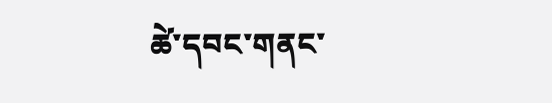ཚེ་དབང་གནང་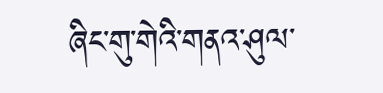ཞིང་གུ་གེའི་གནའ་ཤུལ་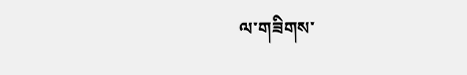ལ་གཟིགས་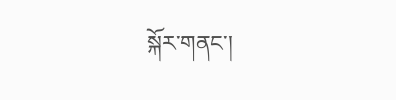སྐོར་གནང་།